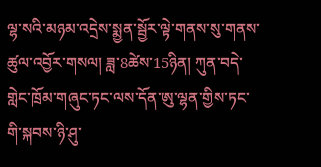ལྷ་སའི་མཉམ་འདྲེས་སྨྱན་སྦྱོར་ལྟེ་གནས་སུ་གནས་ཚུལ་འབྱོར་གསལ། ཟླ་8ཚེས་15ཉིན། ཀུན་བདེ་གླེང་ཁྲོམ་གཞུང་ཏང་ལས་དོན་ཨུ་ལྷན་གྱིས་ཏང་གི་སྐབས་ཉི་ཤུ་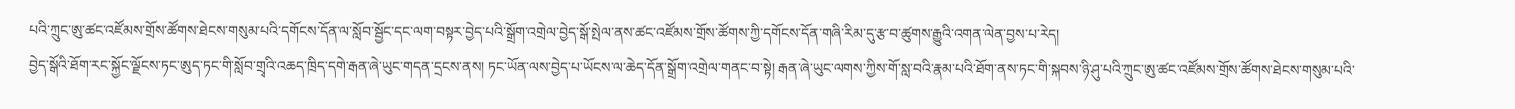པའི་ཀྲུང་ཨུ་ཚང་འཛོམས་གྲོས་ཚོགས་ཐེངས་གསུམ་པའི་དགོངས་དོན་ལ་སློབ་སྦྱོང་དང་ལག་བསྟར་བྱེད་པའི་སྒྲོག་འགྲེལ་བྱེད་སྒོ་སྤེལ་ནས་ཚང་འཛོམས་གྲོས་ཚོགས་ཀྱི་དགོངས་དོན་གཞི་རིམ་དུ་རྩ་བ་ཚུགས་རྒྱུའི་འགན་ལེན་བྱས་པ་རེད།
བྱེད་སྒོའི་ཐོག་རང་སྐྱོང་ལྗོངས་ཏང་ཨུད་ཏང་གི་སློབ་གྲྭའི་འཆད་ཁྲིད་དགེ་རྒན་ཞེ་ཡུང་གདན་དྲངས་ནས། ཏང་ཡོན་ལས་བྱེད་པ་ཡོངས་ལ་ཆེད་དོན་སྒྲོག་འགྲེལ་གནང་བ་སྟེ། རྒན་ཞེ་ཡུང་ལགས་ཀྱིས་གོ་སླ་བའི་རྣམ་པའི་ཐོག་ནས་ཏང་གི་སྐབས་ཉི་ཤུ་པའི་ཀྲུང་ཨུ་ཚང་འཛོམས་གྲོས་ཚོགས་ཐེངས་གསུམ་པའི་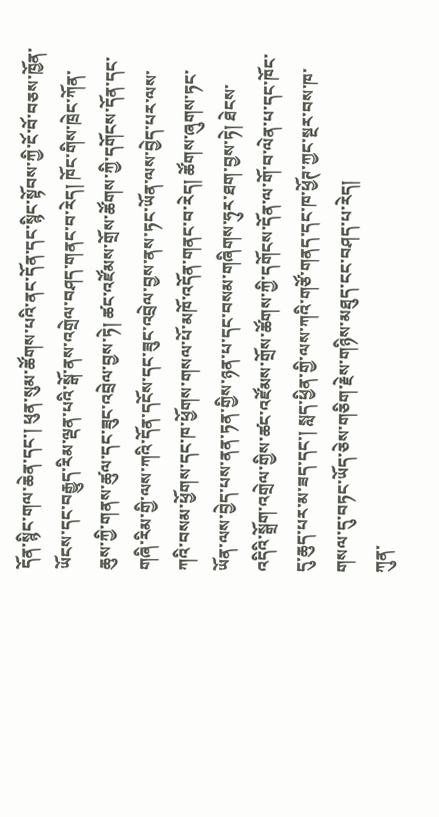དོན་སྙིང་གལ་ཆེན་དང་། ཕུན་སུམ་ཚོགས་པའི་ནང་དོན་དང་སྙིང་སྟོབས་ཀྱི་ངོ་བོ་བཅས་ཁྱོན་ཡོངས་དང་བརྒྱུད་རིམ་ལྡན་པའི་སྒོ་ནས་འགྲེལ་བཤད་གནང་བ་རེད། ཁོང་གིས་ཁྲེང་ཀོན་ཆུས་ཀྱི་གནས་ཚུལ་དང་ཟུང་འབྲེལ་བྱས་ཏེ། ཚང་འཛོམས་གྲོས་ཚོགས་ཀྱི་དགོངས་དོན་དང་གཞི་རིམ་གྱི་ལས་ཀའི་དོན་དངོས་དང་ཟུང་འབྲེལ་བྱས་ནས་ཏང་ཡོན་ལས་བྱེད་པར་ལས་ཀའི་བསམ་ཕྱོགས་དང་ཁ་ཕྱོགས་གསལ་པོ་མཁོ་འདོན་གནང་བ་རེད། ཚོགས་ཞུགས་ཏང་ཡོན་ལས་བྱེད་པས་ནན་ཏན་གྱིས་ཉན་པ་དང་བསམ་གཞིགས་ཧུར་ཐག་བྱས་ཏེ། ཐེངས་འདིའི་སྒྲོག་འགྲེལ་གྱིས་ཚང་འཛོམས་གྲོས་ཚོགས་ཀྱི་དགོངས་དོན་ལ་གོ་བ་ལེན་པ་དང་ཁོང་དུ་ཆུད་པར་མ་ཟད་དང་། སླད་ཕྱིན་གྱི་ལས་ཀའི་གཙོ་གནད་དང་ཁ་ཕྱོཊ་ཀྱང་སྔར་བས་ཁ་གསལ་དུ་བཏང་ཡོད་ཅེས་གཅིག་རྗེས་གཉིས་མཐུད་ངང་བཤད་པ་རེད།
ཀུན་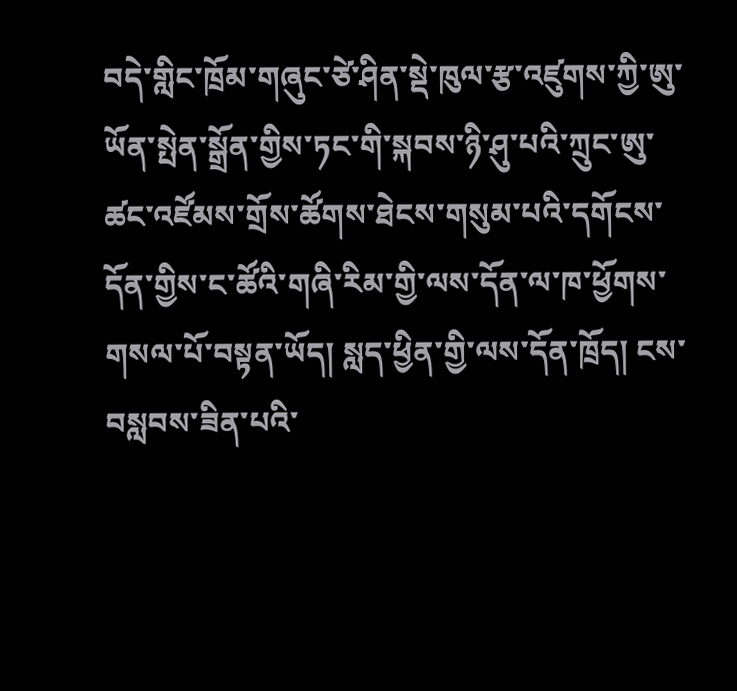བདེ་གླིང་ཁྲོམ་གཞུང་ཙེ་ཤིན་སྡེ་ཁུལ་རྩ་འཛུགས་ཀྱི་ཨུ་ཡོན་སྤེན་སྒྲོན་གྱིས་ཏང་གི་སྐབས་ཉི་ཤུ་པའི་ཀྲུང་ཨུ་ཚང་འཛོམས་གྲོས་ཚོགས་ཐེངས་གསུམ་པའི་དགོངས་དོན་གྱིས་ང་ཚོའི་གཞི་རིམ་གྱི་ལས་དོན་ལ་ཁ་ཕྱོགས་གསལ་པོ་བསྟན་ཡོད། སླད་ཕྱིན་གྱི་ལས་དོན་ཁྲོད། ངས་བསླབས་ཟིན་པའི་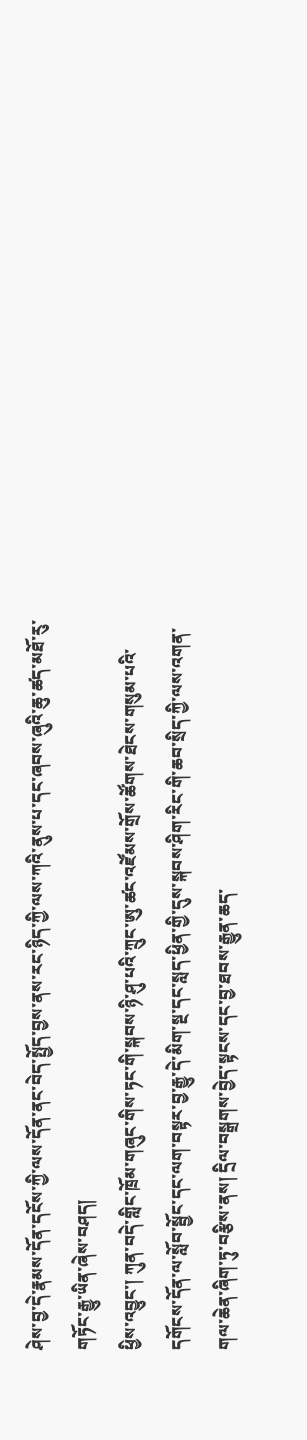ཤེས་བྱ་དེ་རྣམས་དོན་དངོས་ཀྱི་ལས་དོན་ནང་བེད་སྤྱོད་བྱས་ནས་རང་ཉིད་ཀྱི་ལས་ཀའི་ནུས་པ་དང་ཞབས་ཞུའི་ཆུ་ཚད་མཐོ་རུ་གཏོང་རྒྱུ་ཡིན་ཞེས་བཤད།
ཕྱིས་འབྱུང་། ཀུན་བདེ་གླིང་ཁྲོམ་གཞུང་གིས་ཏང་གི་སྐབས་ཉི་ཤུ་པའི་ཀྲུང་ཨུ་ཚང་འཛོམས་གྲོས་ཚོགས་ཐེངས་གསུམ་པའི་དགོངས་དོན་ལ་སློབ་སྦྱོང་དང་ལག་བསྟར་བྱ་རྒྱུ་དེ་མིག་སྔ་དང་སླད་ཕྱིན་གྱི་དུས་སྐབས་ཤིག་རིང་གི་ཆབ་སྲིད་ཀྱི་ལས་འགན་གལ་ཆེན་ཞིག་ཏུ་བརྩིས་ནས། དྲིལ་བསྒྲགས་བྱེད་སྟངས་དང་བྱ་ཐབས་རྒྱུན་ཆད་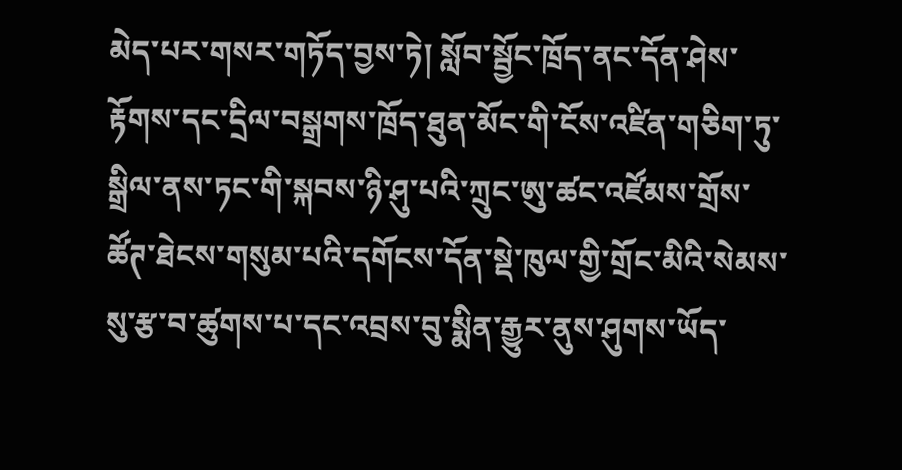མེད་པར་གསར་གཏོད་བྱས་ཏེ། སློབ་སྦྱོང་ཁྲོད་ནང་དོན་ཤེས་རྟོགས་དང་དྲིལ་བསྒྲགས་ཁྲོད་ཐུན་མོང་གི་ངོས་འཛིན་གཅིག་ཏུ་སྒྲིལ་ནས་ཏང་གི་སྐབས་ཉི་ཤུ་པའི་ཀྲུང་ཨུ་ཚང་འཛོམས་གྲོས་ཚོཊ་ཐེངས་གསུམ་པའི་དགོངས་དོན་སྡེ་ཁུལ་གྱི་གྲོང་མིའི་སེམས་སུ་རྩ་བ་ཚུགས་པ་དང་འབྲས་བུ་སྨིན་རྒྱུར་ནུས་ཤུགས་ཡོད་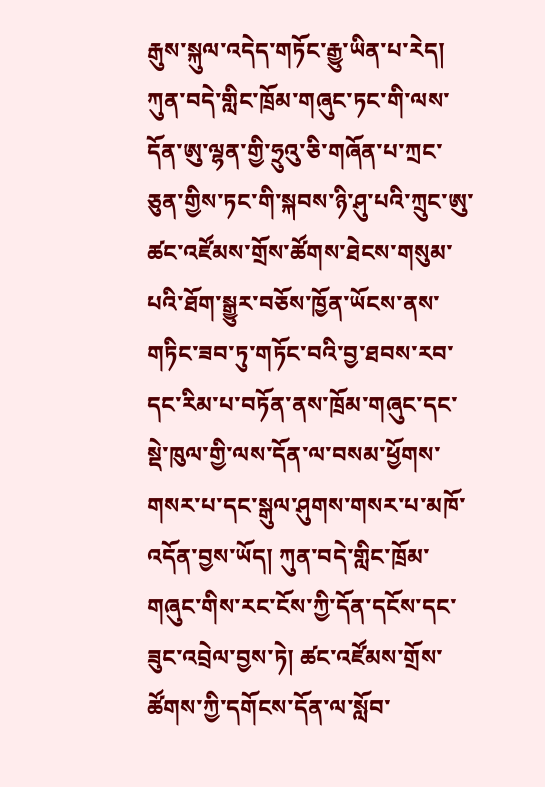རྒུས་སྐུལ་འདེད་གཏོང་རྒྱུ་ཡིན་པ་རེད།
ཀུན་བདེ་གླིང་ཁྲོམ་གཞུང་ཏང་གི་ལས་དོན་ཨུ་ལྷན་གྱི་ཧྲུའུ་ཅི་གཞོན་པ་ཀྲང་ཅུན་གྱིས་ཏང་གི་སྐབས་ཉི་ཤུ་པའི་ཀྲུང་ཨུ་ཚང་འཛོམས་གྲོས་ཚོགས་ཐེངས་གསུམ་པའི་ཐོག་སྒྱུར་བཅོས་ཁྱོན་ཡོངས་ནས་གཏིང་ཟབ་ཏུ་གཏོང་བའི་བྱ་ཐབས་རབ་དང་རིམ་པ་བཏོན་ནས་ཁྲོམ་གཞུང་དང་སྡེ་ཁུལ་གྱི་ལས་དོན་ལ་བསམ་ཕྱོགས་གསར་པ་དང་སྒུལ་ཤུགས་གསར་པ་མཁོ་འདོན་བྱས་ཡོད། ཀུན་བདེ་གླིང་ཁྲོམ་གཞུང་གིས་རང་ངོས་ཀྱི་དོན་དངོས་དང་ཟུང་འབྲེལ་བྱས་ཏེ། ཚང་འཛོམས་གྲོས་ཚོགས་ཀྱི་དགོངས་དོན་ལ་སློབ་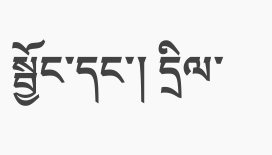སྦྱོང་དང་། དྲིལ་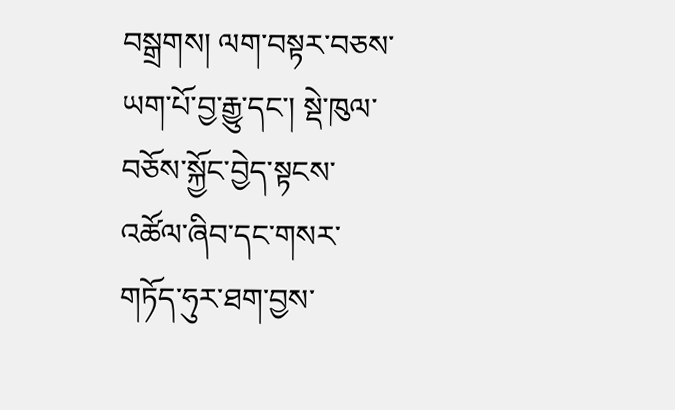བསྒྲགས། ལག་བསྟར་བཅས་ཡག་པོ་བྱ་རྒྱུ་དང་། སྡེ་ཁུལ་བཅོས་སྐྱོང་བྱེད་སྟངས་འཚོལ་ཞིབ་དང་གསར་གཏོད་ཧུར་ཐག་བྱས་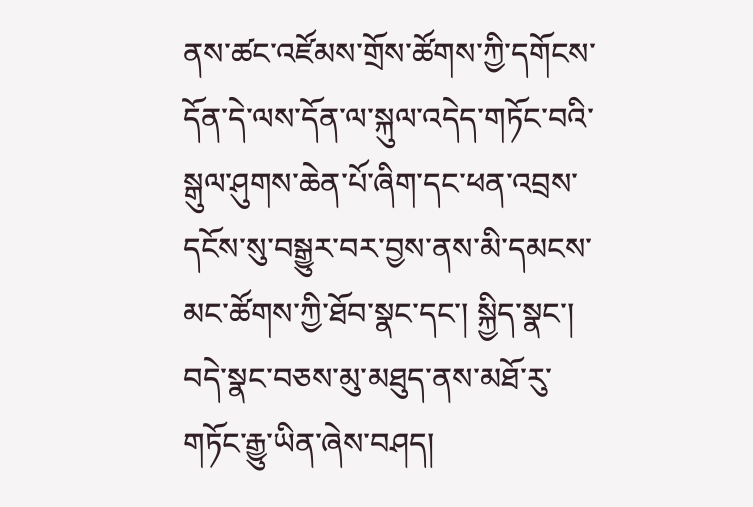ནས་ཚང་འཛོམས་གྲོས་ཚོགས་ཀྱི་དགོངས་དོན་དེ་ལས་དོན་ལ་སྐུལ་འདེད་གཏོང་བའི་སྒུལ་ཤུགས་ཆེན་པོ་ཞིག་དང་ཕན་འབྲས་དངོས་སུ་བསྒྱུར་བར་བྱས་ནས་མི་དམངས་མང་ཚོགས་ཀྱི་ཐོབ་སྣང་དང་། སྐྱིད་སྣང་། བདེ་སྣང་བཅས་མུ་མཐུད་ནས་མཐོ་རུ་གཏོང་རྒྱུ་ཡིན་ཞེས་བཤད།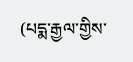(པདྨ་རྒྱལ་གྱིས་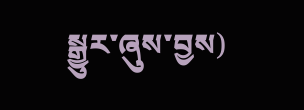སྒྱུར་ཞུས་བྱས)